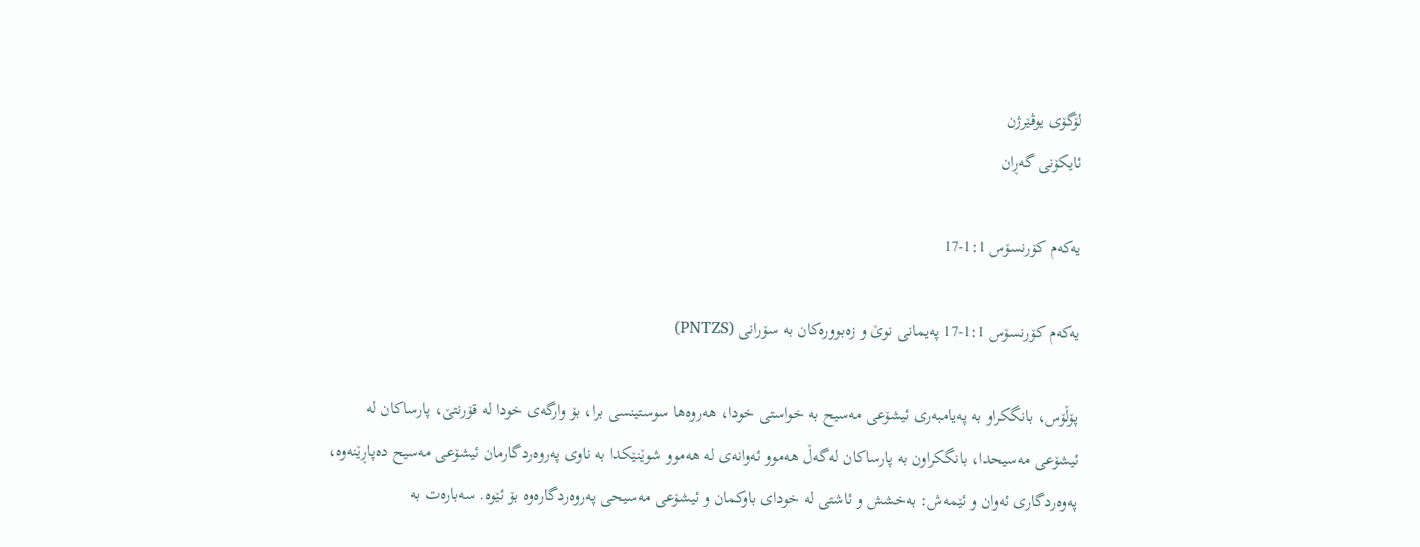لۆگۆی یوڤێرژن
ئایکۆنی گەڕان

یەکەم کۆرنسۆس 1:1-17

یەکەم کۆرنسۆس 1:1-17 پەیمانی نوێ و زەبوورەکان بە سۆرانی (PNTZS)

پۆڵۆس، بانگكراو به‌ په‌یامبه‌ری ئیشۆعی مه‌سیح به‌ خواستی خودا، هه‌روه‌ها سوستینسی برا، بۆ وارگه‌ی خودا له‌ قۆرنتێ، پارساكان له‌ ئیشۆعی مه‌سیحدا، بانگكراون به‌ پارساكان له‌گه‌ڵ هه‌موو ئه‌وانه‌ی له‌ هه‌موو شوێنێكدا به‌ ناوی په‌روه‌ردگارمان ئیشۆعی مه‌سیح ده‌پاڕێنه‌وه‌، په‌وه‌ردگاری ئه‌وان و ئێمه‌ش: به‌خشش و ئاشتی له‌ خودای باوكمان و ئیشۆعی مه‌سیحی په‌روه‌ردگاره‌وه‌ بۆ ئێوه‌. سه‌باره‌ت به‌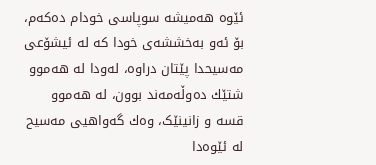ئێوه‌ هه‌میشه‌ سوپاسی خودام ده‌كه‌م، بۆ ئه‌و به‌خششه‌ی خودا كه‌ له‌ ئیشۆعی مه‌سیحدا پێتان دراوه‌، له‌ودا له‌ هه‌موو شتێك ده‌وڵه‌مه‌ند بوون، له‌ هه‌موو قسه‌ و زانینێک، وه‌ك گه‌واهیی مه‌سیح له‌ ئێوه‌دا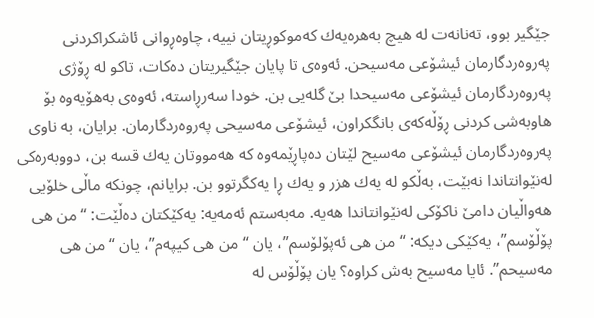جێگیر بوو، ته‌نانه‌ت له‌ هیچ به‌هره‌یه‌ك كه‌موكوڕیتان نییه‌، چاوه‌ڕوانی ئاشكراكردنی په‌روه‌ردگارمان ئیشۆعی مه‌سیحن. ئه‌وه‌ی تا پایان جێگیریتان ده‌كات، تاكو له‌ ڕۆژی په‌روه‌ردگارمان ئیشۆعی مه‌سیحدا بێ گله‌یی بن. خودا سه‌رڕاسته‌، ئه‌وه‌ی به‌هۆیه‌وه‌ بۆ هاوبه‌شی كردنی ڕۆڵه‌كه‌ی بانگكراون، ئیشۆعی مه‌سیحی په‌روه‌ردگارمان. برایان، به‌ ناوی په‌روه‌ردگارمان ئیشۆعی مه‌سیح لێتان ده‌پاڕێمه‌وه‌ كه‌ هه‌مووتان یه‌ك قسه‌ بن، دووبه‌ره‌كی له‌نێوانتاندا نه‌بێت، به‌ڵكو له‌ یه‌ك هزر و یه‌ك ڕا یه‌كگرتوو بن. برایانم، چونكه‌ ماڵی خلۆیی هه‌واڵیان دامێ ناكۆكی له‌نێوانتاندا هه‌یه‌. مه‌به‌ستم ئه‌مه‌یه‌: یه‌كێكتان ده‌ڵێت: “من هی پۆڵۆسم”، یه‌كێكی دیكه‌: “من هی ئه‌پۆلۆسم”، یان “من هی كیپه‌م”، یان “من هی مه‌سیحم”. ئایا مه‌سیح به‌ش كراوه‌؟ یان پۆڵۆس له‌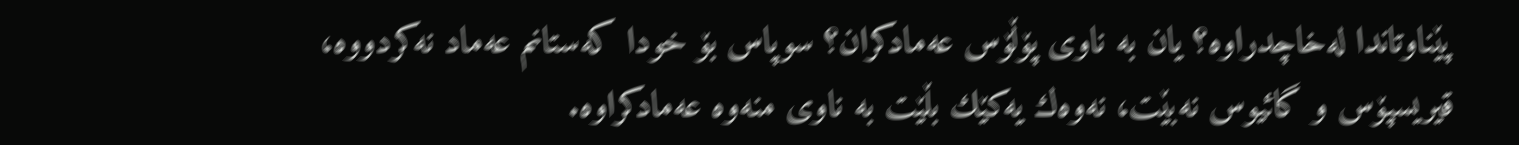پێناوتاندا له‌خاچدراوه‌؟ یان به‌ ناوی پۆڵۆس عه‌مادكران؟ سوپاس بۆ خودا كه‌ستانم عه‌ماد نه‌كردووه‌، قیریسپۆس و گائیوس نه‌بێت، نه‌وه‌ك یه‌كێك بڵێت به‌ ناوی منه‌وه‌ عه‌مادكراوه‌.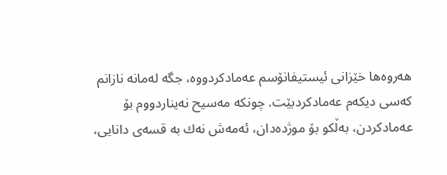هه‌روه‌ها خێزانی ئیستیفانۆسم عه‌مادكردووه‌، جگه‌ له‌مانه‌ نازانم كه‌سی دیكه‌م عه‌مادكردبێت. چونكه‌ مه‌سیح نه‌یناردووم بۆ عه‌مادكردن، به‌ڵكو بۆ موژده‌دان، ئه‌مه‌ش نه‌ك به‌ قسه‌ی دانایی،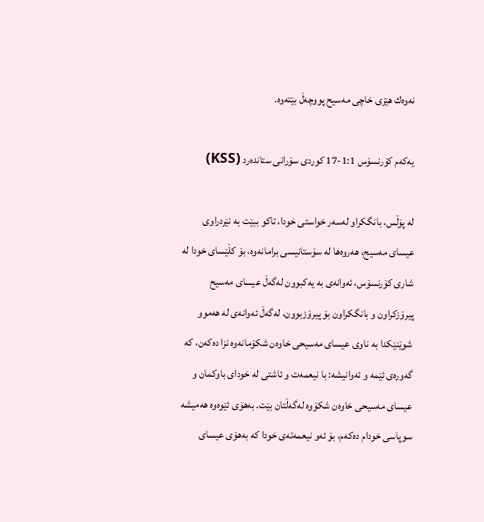نه‌وه‌ك هێزی خاچی مه‌سیح پووچه‌ڵ بێته‌وه‌.

یەکەم کۆرنسۆس 1:1-17 كوردی سۆرانی ستانده‌رد (KSS)

لە پۆڵس، بانگکراو لەسەر خواستی خودا، تاکو ببێت بە نێردراوی عیسای مەسیح، هەروەها لە سۆستانیسی برامانەوە، بۆ کڵێسای خودا لە شاری کۆرنسۆس، ئەوانەی بە یەکبوون لەگەڵ عیسای مەسیح پیرۆزکراون و بانگکراون بۆ پیرۆزبوون، لەگەڵ ئەوانەی لە هەموو شوێنێکدا بە ناوی عیسای مەسیحی خاوەن شکۆمانەوە نزا دەکەن، کە گەورەی ئێمە و ئەوانیشە: با نیعمەت و ئاشتی لە خودای باوکمان و عیسای مەسیحی خاوەن شکۆوە لەگەڵتان بێت. بەهۆی ئێوەوە هەمیشە سوپاسی خودام دەکەم، بۆ ئەو نیعمەتەی خودا کە بەهۆی عیسای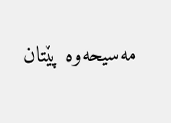مەسیحەوە پێتان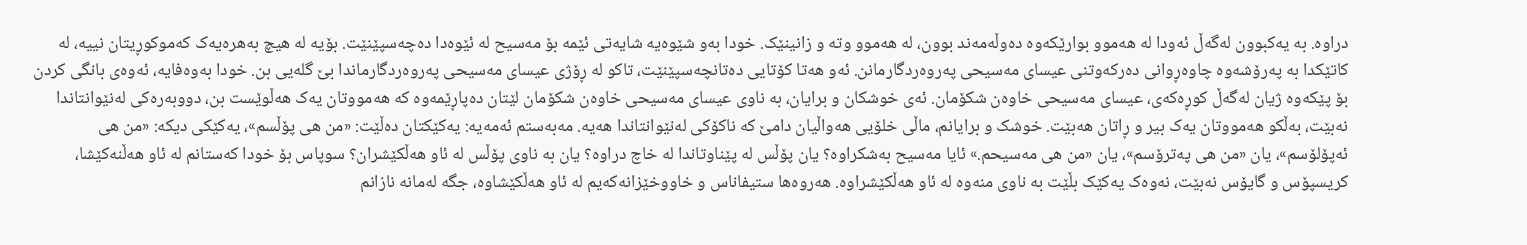دراوە. بە یەکبوون لەگەڵ ئەودا لە هەموو بوارێکەوە دەوڵەمەند بوون، لە هەموو وتە و زانینێک. خودا بەو شێوەیە شایەتی ئێمە بۆ مەسیح لە ئێوەدا دەچەسپێنێت. بۆیە لە هیچ بەهرەیەک کەموکوڕیتان نییە، لە کاتێکدا بە پەرۆشەوە چاوەڕوانی دەرکەوتنی عیسای مەسیحی پەروەردگارمانن. ئەو هەتا کۆتایی دەتانچەسپێنێت، تاکو لە ڕۆژی عیسای مەسیحی پەروەردگارماندا بێ گلەیی بن. خودا بەوەفایە، ئەوەی بانگی کردن بۆ پێکەوە ژیان لەگەڵ کوڕەکەی، عیسای مەسیحی خاوەن شکۆمان. ئەی خوشکان و برایان، بە ناوی عیسای مەسیحی خاوەن شکۆمان لێتان دەپاڕێمەوە کە هەمووتان یەک هەڵوێست بن، دووبەرەکی لەنێوانتاندا نەبێت، بەڵکو هەمووتان یەک بیر و ڕاتان هەبێت. خوشک و برایانم، ماڵی خلۆیی هەواڵیان دامێ کە ناکۆکی لەنێوانتاندا هەیە. مەبەستم ئەمەیە: یەکێکتان دەڵێت: «من هی پۆڵسم»، یەکێکی دیکە: «من هی ئەپۆلۆسم»، یان «من هی پەترۆسم»، یان «من هی مەسیحم.» ئایا مەسیح بەشکراوە؟ یان پۆڵس لە پێناوتاندا لە خاچ دراوە؟ یان بە ناوی پۆڵس لە ئاو هەڵکێشران؟ سوپاس بۆ خودا کەستانم لە ئاو هەڵنەکێشا، کریسپۆس و گایۆس نەبێت، نەوەک یەکێک بڵێت بە ناوی منەوە لە ئاو هەڵکێشراوە. هەروەها ستیفاناس و خاووخێزانەکەیم لە ئاو هەڵکێشاوە، جگە لەمانە نازانم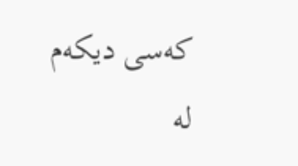کەسی دیکەم لە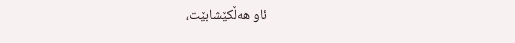ئاو هەڵکێشابێت،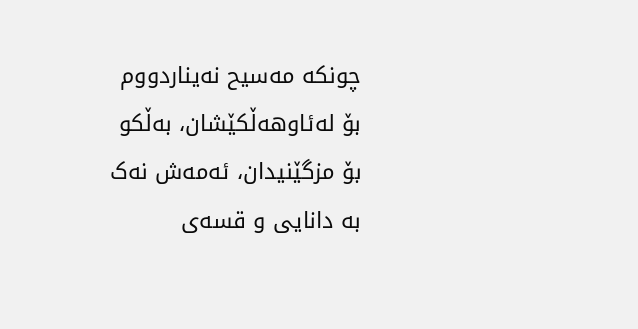چونکە مەسیح نەیناردووم بۆ لەئاوهەڵکێشان، بەڵکو بۆ مزگێنیدان، ئەمەش نەک بە دانایی و قسەی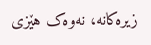زیرەکانە، نەوەک هێزی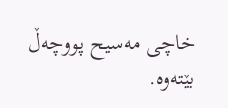خاچی مەسیح پووچەڵ بێتەوە.